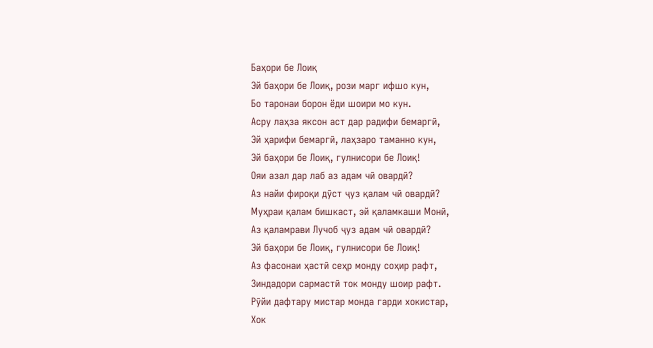Баҳори бе Лоиқ
Эй баҳори бе Лоиқ, рози марг ифшо кун,
Бо таронаи борон ёди шоири мо кун.
Асру лаҳза яксон аст дар радифи бемаргӣ,
Эй ҳарифи бемаргӣ, лаҳзаро таманно кун,
Эй баҳори бе Лоиқ, гулнисори бе Лоиқ!
Ояи азал дар лаб аз адам чӣ овардӣ?
Аз найи фироқи дӯст ҷуз қалам чӣ овардӣ?
Муҳраи қалам бишкаст, эй қаламкаши Монӣ,
Аз қаламрави Лучоб ҷуз адам чӣ овардӣ?
Эй баҳори бе Лоиқ, гулнисори бе Лоиқ!
Аз фасонаи ҳастӣ сеҳр монду соҳир рафт,
Зиндадори сармастӣ ток монду шоир рафт.
Рӯйи дафтару мистар монда гарди хокистар,
Хок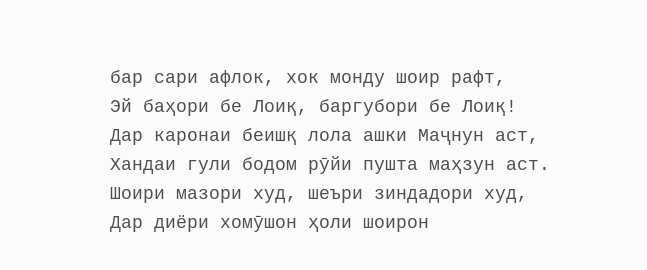бар сари афлок, хок монду шоир рафт,
Эй баҳори бе Лоиқ, баргубори бе Лоиқ!
Дар каронаи беишқ лола ашки Маҷнун аст,
Хандаи гули бодом рӯйи пушта маҳзун аст.
Шоири мазори худ, шеъри зиндадори худ,
Дар диёри хомӯшон ҳоли шоирон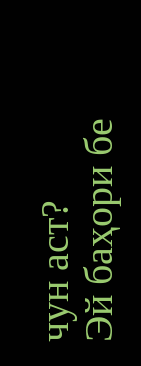чун аст?
Эй баҳори бе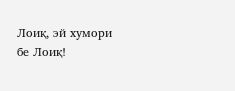Лоиқ, эй хумори бе Лоиқ!